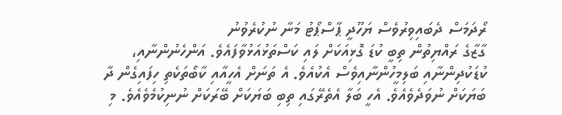ރޯދަމަސް ދެބައިވިރުވެސް ޔަހޫދީ ޕާސްޕޯޓު މަނާ ނުކުރެވުނު
ގާޒާގެ ރައްޔިތުން ތިބީ ކުޑަ ގޮޅިއަކަށް ލައި ކަސްތަޅުއަޅުވާފައެވެ. އަންހެނުންނާއި، ކުޑަކުދިންނާއި ބަލިމީހުންނާއިވެސް އެކުއެވެ. އެ ތަނަށް އެހީއާއި ކާބޯތަކެތި ހިފައިގެން ދާ ބަޔަކަށް ނުވަދެވެއެވެ. އެހީ ބަލާ އެތެރޭގައި ތިބި ބަޔަކަށް ބޭރަކަށް ނުނިކުމެވެއެވެ. މި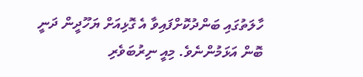ހާލަތުގައި ބަންދުކޮށްފައިވާ އެ ގޮޅިއަށް ޔަހޫދީން ދަނީ ބޮން އަޅަމުންނެވެ. މިއީ ނިރުބަވެރި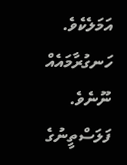އަމަލެކެވެ. ހަނގުރާމައެއް ނޫނެވެ. ފަލަސްތީނުގެ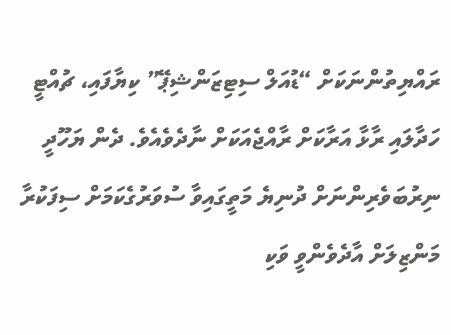ރައްޔިތުންނަކަށް “ޑުއަލް ސިޓިޒަންޝިޕޭ” ކިޔާފައި، ޗުއްޓީ ހަދާލައި ރާޅާ އަރާކަށް ރާއްޖެއަކަށް ނާދެވެއެވެ. ދެން ޔަހޫދީ ނިރުބަވެރިންނަށް ދުނިޔެ މަތީގައިވާ ސުވަރުގެކަމަށް ސިފަކުރާ މަންޒިލަށް އާދެވެންވީ ވަކި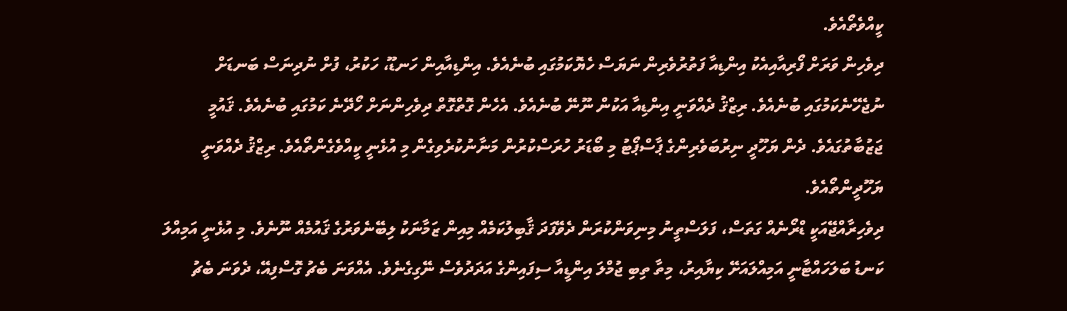ކީއްވެތޯއެވެ.
ދިވެހިން ވަރަށް ފޯރިއާއިއެކު އިންޑިއާ ފަތުރުވެރިން ނަޔަސް ހެޔޮކަމުގައި ބުނެއެވެ. އިންޑިއާއިން ހަނޑޫ، ހަކުރު، ފުށް ނުދިނަސް ބަނޑަށް ނުޖެހޭނެކަމުގައި ބުނެއެވެ. ރިޒްޤު ދެއްވަނީ އިންޑިއާ އަކުން ނޫނޭ ބުނެއެވެ. އެހެން ގޮތްގޮތް ދިވެހިންނަށް ހޯދޭނެ ކަމުގައި ބުނެއެވެ. ޤައުމީ ޖަޒުބާތުގައެވެ. ދެން ޔަހޫދީ ނިރުބަވެރިންގެ ޕާސްޕޯޓު މި ބޯޑަރު ހުރަސްކުރުން މަނާނުކުރެވިގެން މި އުޅެނީ ކީއްވެގެންތޯއެވެ. ރިޒްޤު ދެއްވަނީ ޔަހޫދީންތޯއެވެ.
ދިވެހިރާއްޖޭއަކީ ޑްރޯނެއް ގަތަސް، ފަލަސްތީނު މިނިވަންކުރަން ދެވޭފަދަ ޤާބިލުކަމެއް މިއިން ޒަމާނަކު ލިބޭނެވަރުގެ ޤައުމެއް ނޫނެވެ. މި އުޅެނީ އަމިއްލަ ކަނޑު ބަލަހައްޓާނީ އަމިއްލައަށޭ ކިޔާއިރު، މިތާ ތިބި ޖުމްލަ އިންޑީއާ ސިފައިންގެ އަދަދުވެސް ނޭގިގެނެވެ. އެއްވަނަ ބެޗު ގޮސްފިއޭ، ދެވަނަ ބެޗު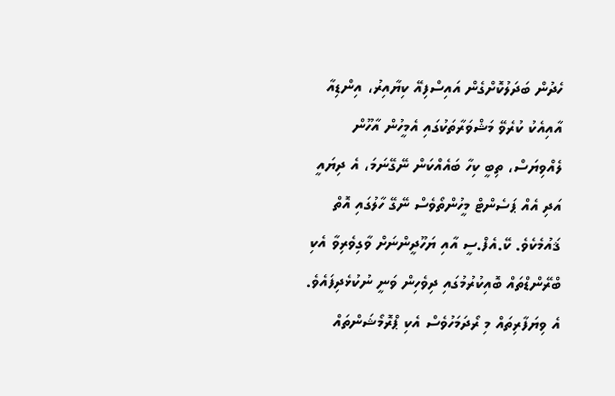ހެދުން ބަދަލުކޮށްގެން އައިސްފިއޭ ކިޔާއިރު، އިންޑިއާ އާއިއެކު ކުރެވޭ މަޝްވަރާތަކުގައި އެމީހުން އާހޫން ލެއްވިޔަސް، ތިބީ ކިހާ ބައެއްކަން ނޭގޭނަމަ، އެ ދިޔައީ އަދި އެއް ޕަސެންޓް މީހުންތޯވެސް ނޭގޭ ހާލުގައި އޮތް ޤައުމެކެވެ. ކޭ.އެފް.ސީ އާއި ޔަހޫދީންނަށް ވާގިވެރިވާ އެކި ބްރޭންޑްތައް ބޮއިކުރުމުގައި ދިވެހިން ވަނީ ނުކުޅެދިފައެވެ. އެ ވިޔަފާރިތައް މި ރޯދަމަހުވެސް އެކި ޕްރޮމޯޝަންތައް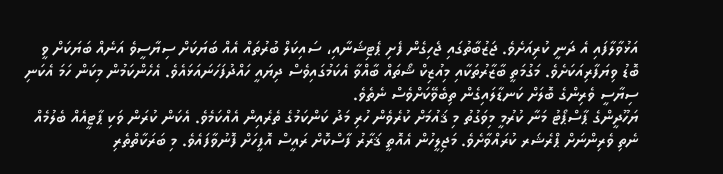އަޅުވާލާފައި އެ ދަނީ ކުރިއަށެވެ. ޖަޒުބާތުގައި ޖެހިގެން ފެށި ޕެޓިޝަނާއި، ސައިކަލް ބުރުތައް އެއް ބަޔަކަށް ސިޔާސީވެ އަނެއް ބަޔަކަށް ވީ ބޮޑު ވިޔަފާރިއަކަށެވެ. މަގުމަތީ ބާޒާރުތަކާއި މިއުޒިކް ޝޯތައް ބާއްވާ އެކަމުގައިވެސް ދިޔައީ ހައްދުފަހަނައަޅައެވެ. އެހެންކަމުން މިކަން ހަމަ އެކަނި ސިޔާސީ ވެރިންގެ ބޮލަށް ކަނޑާލައިގެން ތިބެވޭކަށްވެސް ނެތެވެ.
ޔަހޫދީންގެ ޕާސްޕޯޓު މަނާ ކުރުމީ މިވަގުތު މި ޤައުމަށް ކުރެވެން ހުރި މަދު ކަންކަމުގެ ތެރެއިން އެއްކަމެވެ. އެކަން ކުރަން ވަކި ޕާޓީއެއް ބެލުމެއް ނެތި ވެރިންނަށް ޕްރެޝަރ ކުރައްވާށެވެ. މަޖިލީހުން އެއޮތީ ޤަރާރު ފާސްކޮށް ރައީސް އޮފީހަށް ފޮނުވާފައެވެ. މި ބަރަކާތްތެރި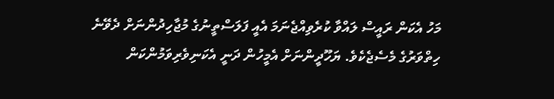މަހު އެކަން ރައީސް ލައްވާ ކުރެވިއްޖެނަމަ އެއީ ފަލަސްތީނުގެ މުޖާހިދުންނަށް ދެވޭނެ ހިތްވަރުގެ މެސެޖެކެވެ. ޔަހޫދީންނަށް އެމީހުން ދަނީ އެކަނިވެރިވަމުންކަން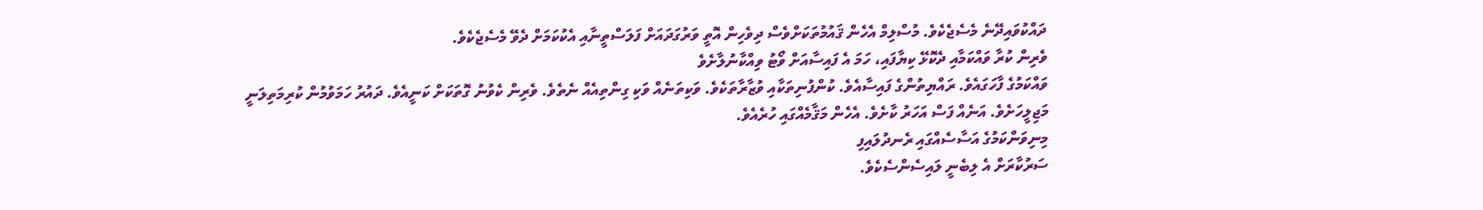ދައްކުވައިދޭނެ މެސެޖެކެވެ. މުސްލިމް އެހެން ޤައުމުތަކަށްވެސް ދިވެހިން އޮތީ ވަރުގަދައަށް ފަލަސްތީނާއި އެކުކަމަށް ދެވޭ މެސެޖެކެވެ.
ވެރިން ކުރާ ވައްކަމާއި ދެކޮޅޭ ކިޔާފައި، ހަމަ އެ ފައިސާއަށް ވޯޓު ވިއްކާނުލާށެވެ
ވައްކަމުގެ ފާހަގައެވެ. ރައްޔިތުންގެ ފައިސާއެވެ. ކުންފުނިތަކާއި ވުޒާރާތަކެވެ. ވަކިތަނެއް ވަކި ގިންތިއެއް ނެތެވެ. ވެރިން ކެވުނު ގޮތަކަށް ކަނީއެވެ. ދައުރު ހަމަވުމުން ކުރިމަތިލަނީ މަޖިލީހަށެވެ. އަނެއް ފަސް އަހަރު ކާށެވެ. އެހެން މަޤާމެއްގައި ހުރެއެވެ.
މިނިވަންކަމުގެ އަސާސެއްގައި ރެނދުލައިފި
ސަރުކާރަށް އެ ލިބެނީ ލައިސެންސެކެވެ.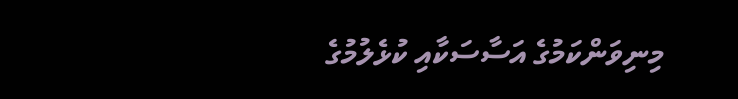މިނިވަންކަމުގެ އަސާސަކާއި ކުޅެލުމުގެ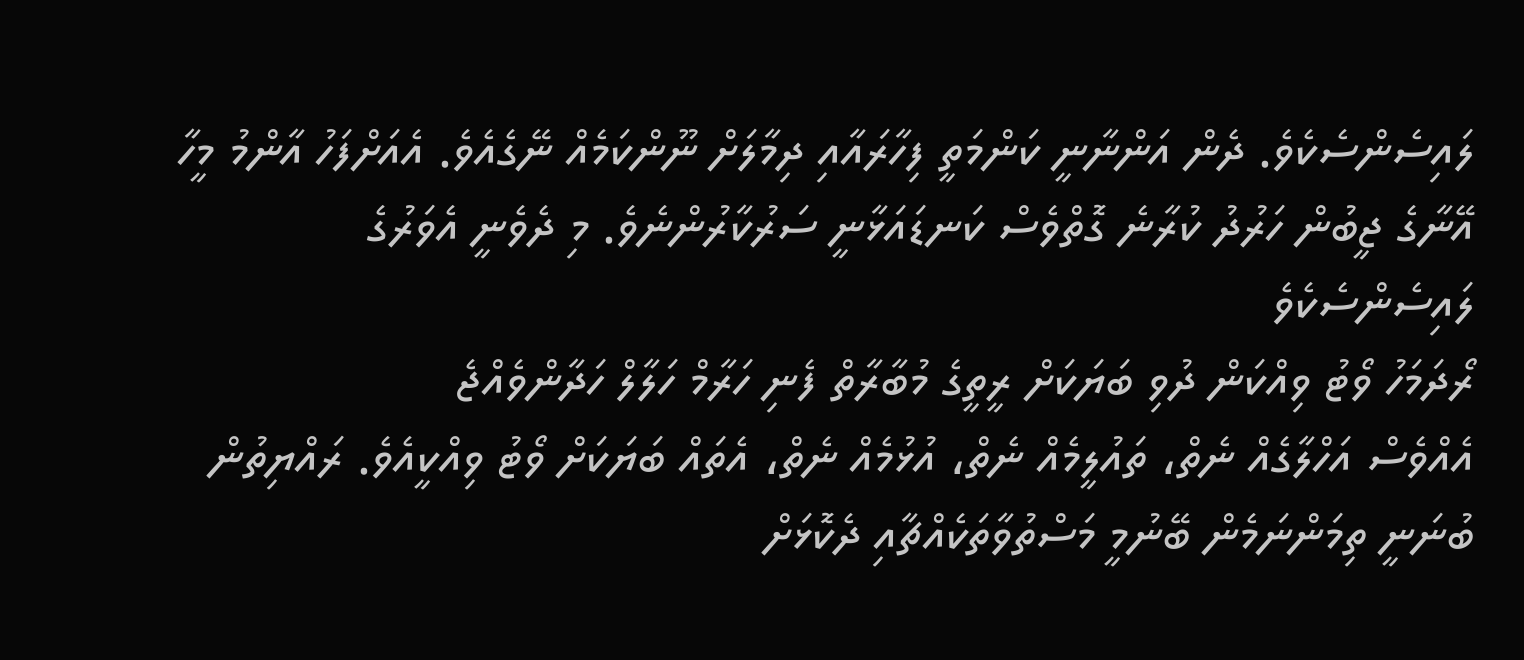ލައިސެންސެކެވެ. ދެން އަންނާނީ ކަންމަތީ ފިހާރައާއި ދިމާލަށް ނޫންކަމެއް ނޭގެއެވެ. އެއަށްފަހު އާންމު މީހާ އޭނާގެ ޖީބުން ހަރުދު ކުރާނެ ގޮތްވެސް ކަނޑައަޅާނީ ސަރުކާރުންނެވެ. މި ދެވެނީ އެވަރުގެ ލައިސެންސެކެވެ
ރޯދަމަހު ވޯޓު ވިއްކަން ދުވި ބަޔަކަށް ރީތީގެ މުބާރާތް ފެނި ހަރާމް ހަލާލް ހަދާންވެއްޖެ
އެއްވެސް އަހްލާގެއް ނެތް، ތައުލީމެއް ނެތް، އުޅުމެއް ނެތް، އެތައް ބަޔަކަށް ވޯޓު ވިއްކީއެވެ. ރައްޔިތުން ބުނަނީ ތިމަންނަމެން ބޭނުމީ މަސްތުވާތަކެއްޗާއި ދެކޮޅަށް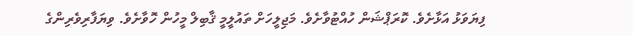ފިޔަވަޅު އަޅާށެވެ. ކޮރަޕްޝަން ހުއްޓުވާށެވެ. މަޖިލީހަށް ތައުލީމީ ޤާބިލް މީހުން ހޮވާށެވެ. ވިޔަފާރިވެރިންގެ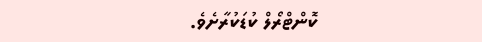ކޮންޓްރޯލް ކުޑަކުރާށެވެ.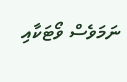ނަމަވެސް ވޯޓަކާއި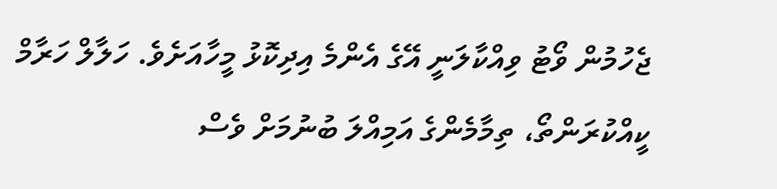ޖެހުމުން ވޯޓު ވިއްކާލަނީ އޭގެ އެންމެ އިދިކޮޅު މީހާއަށެވެ. ހަލާލް ހަރާމް ކީއްކުރަންތޯ، ތިމާމެންގެ އަމިއްލަ ބުނުމަށް ވެސް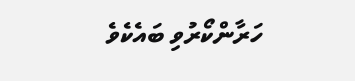ހަރާންކޯރުވި ބައެކެވެ